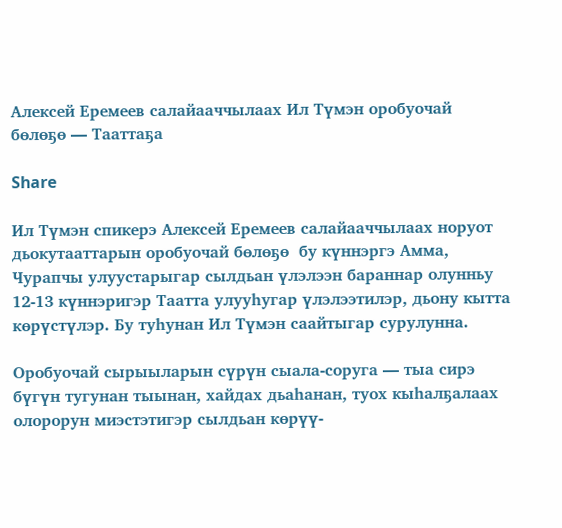Алексей Еремеев салайааччылаах Ил Түмэн оробуочай бөлөҕө — Тааттаҕа

Share

Ил Түмэн спикерэ Алексей Еремеев салайааччылаах норуот дьокутааттарын оробуочай бөлөҕө  бу күннэргэ Амма, Чурапчы улуустарыгар сылдьан үлэлээн бараннар олунньу 12-13 күннэригэр Таатта улууһугар үлэлээтилэр, дьону кытта көрүстүлэр. Бу туһунан Ил Түмэн саайтыгар сурулунна.

Оробуочай сырыыларын сүрүн сыала-соруга — тыа сирэ бүгүн тугунан тыынан, хайдах дьаһанан, туох кыһалҕалаах олорорун миэстэтигэр сылдьан көрүү-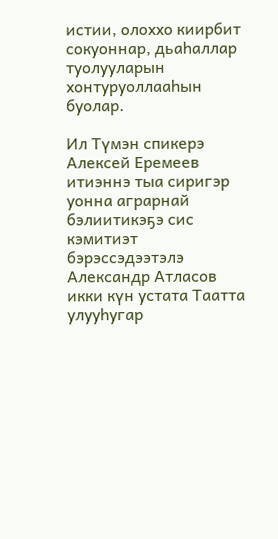истии, олоххо киирбит сокуоннар, дьаһаллар туолууларын хонтуруоллааһын буолар.

Ил Түмэн спикерэ Алексей Еремеев итиэннэ тыа сиригэр уонна аграрнай бэлиитикэҕэ сис кэмитиэт бэрэссэдээтэлэ Александр Атласов икки күн устата Таатта улууһугар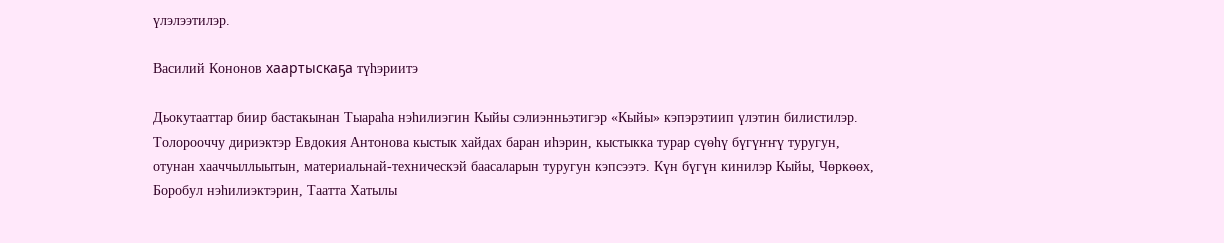үлэлээтилэр.

Василий Кононов хаартыскаҕа түһэриитэ

Дьокутааттар биир бастакынан Тыараһа нэһилиэгин Кыйы сэлиэнньэтигэр «Кыйы» кэпэрэтиип үлэтин билистилэр. Толорооччу дириэктэр Евдокия Антонова кыстык хайдах баран иһэрин, кыстыкка турар сүөһү бүгүҥҥү туругун, отунан хааччыллыытын, материальнай-техническэй баасаларын туругун кэпсээтэ. Күн бүгүн кинилэр Кыйы, Чөркөөх, Боробул нэһилиэктэрин, Таатта Хатылы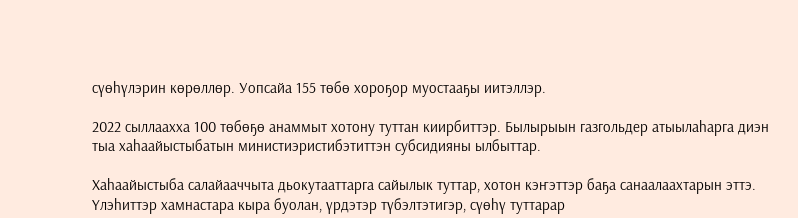сүөһүлэрин көрөллөр. Уопсайа 155 төбө хороҕор муостааҕы иитэллэр.

2022 сыллаахха 100 төбөҕө анаммыт хотону туттан киирбиттэр. Былырыын газгольдер атыылаһарга диэн тыа хаһаайыстыбатын министиэристибэтиттэн субсидияны ылбыттар.

Хаһаайыстыба салайааччыта дьокутааттарга сайылык туттар, хотон кэҥэттэр баҕа санаалаахтарын эттэ. Үлэһиттэр хамнастара кыра буолан, үрдэтэр түбэлтэтигэр, сүөһү туттарар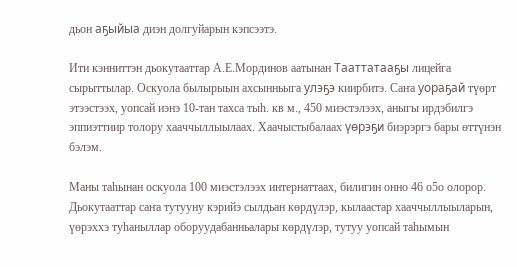дьон аҕыйыа диэн долгуйарын кэпсээтэ.

Ити кэнниттэн дьокутааттар А.Е.Мординов аатынан Тааттатааҕы лицейга сырыттылар. Оскуола былырыын ахсынньыга улэҕэ киирбитэ. Саҥа уораҕай түөрт этээстээх, уопсай иэнэ 10-тан тахса тыһ. кв м., 450 миэстэлээх, аныгы ирдэбилгэ эппиэттиир толору хааччыллыылаах. Хаачыстыбалаах үөрэҕи биэрэргэ бары өттүнэн бэлэм.

Маны таһынан оскуола 100 миэстэлээх интернаттаах, билигин онно 46 о5о олорор. Дьокутааттар саҥа тутууну кэрийэ сылдьан көрдүлэр, кылаастар хааччыллыыларын, үөрэххэ туһаныллар оборуудабанньалары көрдүлэр, тутуу уопсай таһымын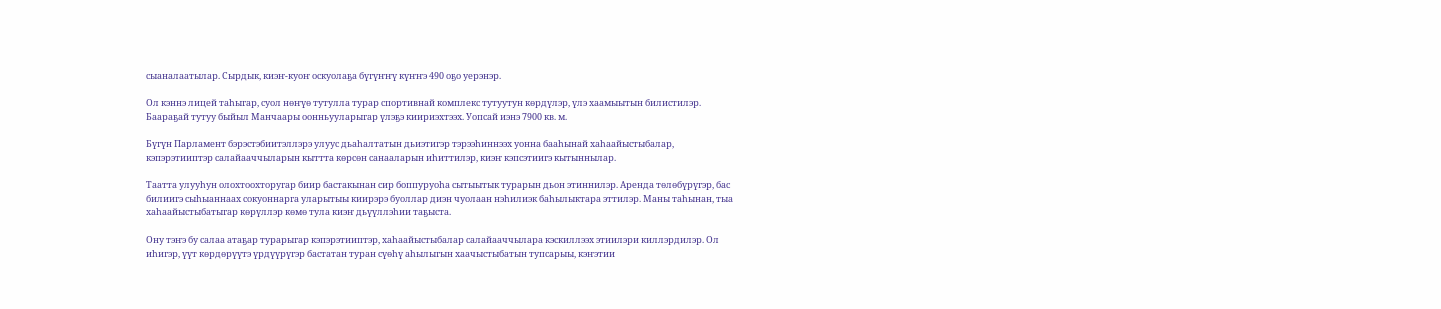сыаналаатылар. Сырдык, киэҥ-куоҥ оскуолаҕа бүгүҥҥү күҥҥэ 490 оҕо уерэнэр.

Ол кэннэ лицей таһыгар, суол нөҥүө тутулла турар спортивнай комплекс тутуутун көрдүлэр, үлэ хаамыытын билистилэр. Баараҕай тутуу быйыл Манчаары оонньууларыгар үлэҕэ киириэхтээх. Уопсай иэнэ 7900 кв. м.

Бүгүн Парламент бэрэстэбиитэллэрэ улуус дьаһалтатын дьиэтигэр тэрээһиннээх уонна бааһынай хаһаайыстыбалар, кэпэрэтииптэр салайааччыларын кыттта көрсөн санааларын иһиттилэр, киэҥ кэпсэтиигэ кытыннылар.

Таатта улууһун олохтоохторугар биир бастакынан сир боппуруоһа сытыытык турарын дьон этиннилэр. Аренда төлөбүрүгэр, бас билиигэ сыһыаннаах сокуоннарга уларытыы киирэрэ буоллар диэн чуолаан нэһилиэк баһылыктара эттилэр. Маны таһынан, тыа хаһаайыстыбатыгар көрүллэр көмө тула киэҥ дьүүллэһии таҕыста.

Ону тэҥэ бу салаа атаҕар турарыгар кэпэрэтииптэр, хаһаайыстыбалар салайааччылара кэскиллээх этиилэри киллэрдилэр. Ол иһигэр, үүт көрдөрүүтэ үрдүүрүгэр бастатан туран сүөһү аһылыгын хаачыстыбатын тупсарыы, кэҥэтии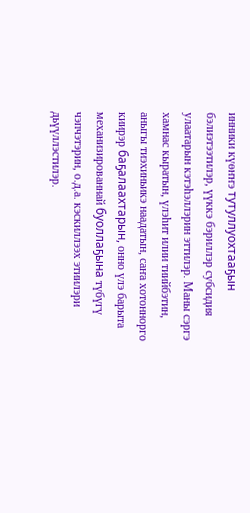инники күөҥҥэ тутуллуохтааҕын бэлиэтээтилэр, үүккэ бэриллэр субсидия улаатарын кэтэһэллэрин эттилэр. Маны сэргэ хамнас кыратын, үлэһит илии тиийбэтин, аныгы тиэхиньикэ наадатын, саҥа хотоннорго киирэр баҕалаахтарын, онно үлэ барыта механизированнай буоллаҕына түбүгү чэпчэтэрин, о.д.а. кэскиллээх этиилэри дьүүллэстилэр.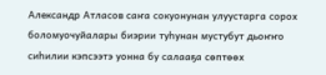Александр Атласов саҥа сокуонунан улуустарга сорох боломуочуйалары биэрии туһунан мустубут дьоҥҥо сиһилии кэпсээтэ уонна бу салааҕа сөптөөх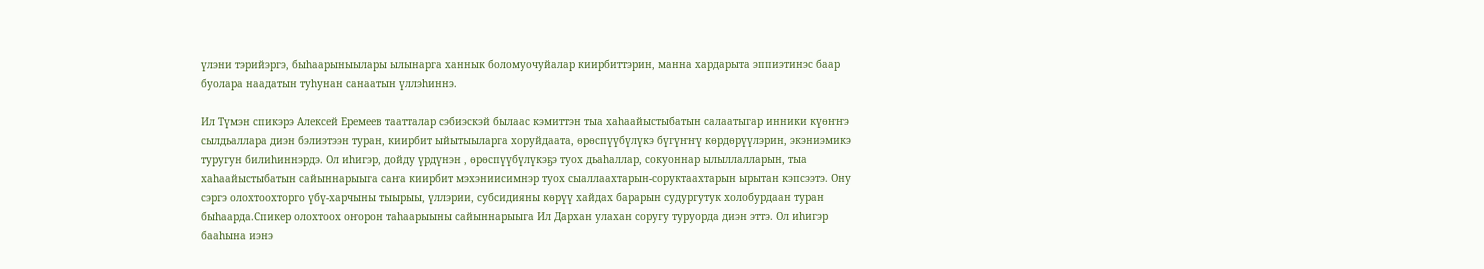үлэни тэрийэргэ, быһаарыныылары ылынарга ханнык боломуочуйалар киирбиттэрин, манна хардарыта эппиэтинэс баар буолара наадатын туһунан санаатын үллэһиннэ.

Ил Түмэн спикэрэ Алексей Еремеев таатталар сэбиэскэй былаас кэмиттэн тыа хаһаайыстыбатын салаатыгар инники күөҥҥэ сылдьаллара диэн бэлиэтээн туран, киирбит ыйытыыларга хоруйдаата, өрөспүүбүлүкэ бүгүҥҥү көрдөрүүлэрин, экэниэмикэ туругун билиһиннэрдэ. Ол иһигэр, дойду үрдүнэн , өрөспүүбүлүкэҕэ туох дьаһаллар, сокуоннар ылыллалларын, тыа хаһаайыстыбатын сайыннарыыга саҥа киирбит мэхэниисимнэр туох сыаллаахтарын-соруктаахтарын ырытан кэпсээтэ. Ону сэргэ олохтоохторго үбү-харчыны тыырыы, үллэрии, субсидияны көрүү хайдах барарын судургутук холобурдаан туран быһаарда.Спикер олохтоох оҥорон таһаарыыны сайыннарыыга Ил Дархан улахан соругу туруорда диэн эттэ. Ол иһигэр бааһына иэнэ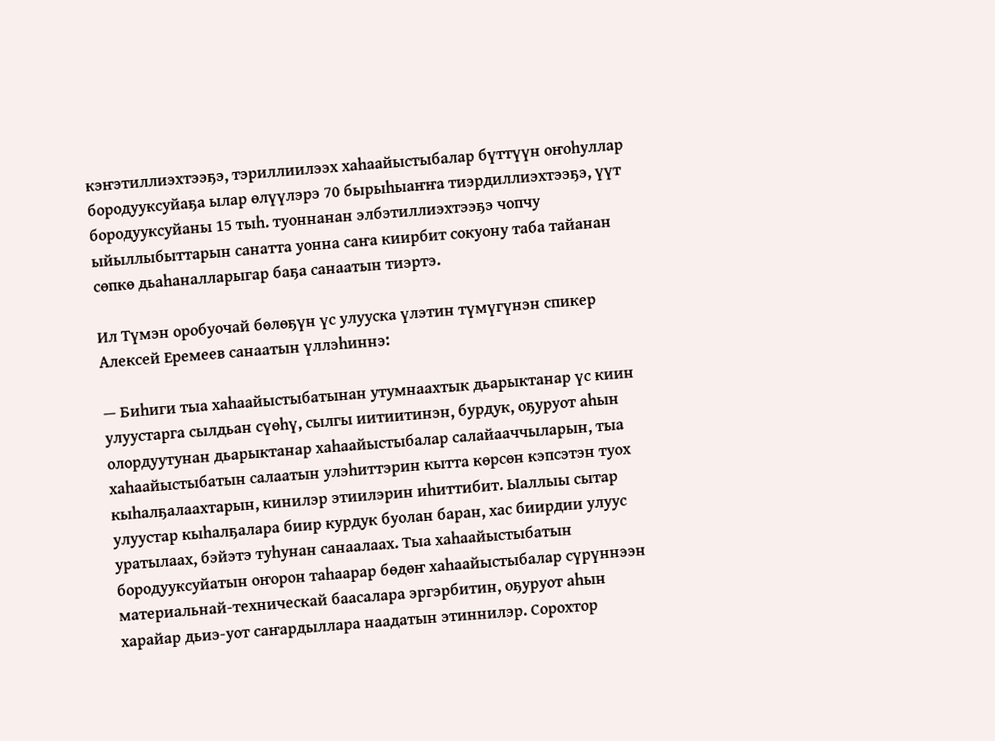кэҥэтиллиэхтээҕэ, тэриллиилээх хаһаайыстыбалар бүттүүн оҥоһуллар бородууксуйаҕа ылар өлүүлэрэ 70 бырыһыаҥҥа тиэрдиллиэхтээҕэ, үүт бородууксуйаны 15 тыһ. туоннанан элбэтиллиэхтээҕэ чопчу ыйыллыбыттарын санатта уонна саҥа киирбит сокуону таба тайанан сөпкө дьаһаналларыгар баҕа санаатын тиэртэ.

Ил Түмэн оробуочай бөлөҕүн үс улууска үлэтин түмүгүнэн спикер Алексей Еремеев санаатын үллэһиннэ:

— Биһиги тыа хаһаайыстыбатынан утумнаахтык дьарыктанар үс киин улуустарга сылдьан сүөһү, сылгы иитиитинэн, бурдук, оҕуруот аһын олордуутунан дьарыктанар хаһаайыстыбалар салайааччыларын, тыа хаһаайыстыбатын салаатын улэһиттэрин кытта көрсөн кэпсэтэн туох кыһалҕалаахтарын, кинилэр этиилэрин иһиттибит. Ыаллыы сытар улуустар кыһалҕалара биир курдук буолан баран, хас биирдии улуус уратылаах, бэйэтэ туһунан санаалаах. Тыа хаһаайыстыбатын бородууксуйатын оҥорон таһаарар бөдөҥ хаһаайыстыбалар сүрүннээн материальнай-техническай баасалара эргэрбитин, оҕуруот аһын харайар дьиэ-уот саҥардыллара наадатын этиннилэр. Сорохтор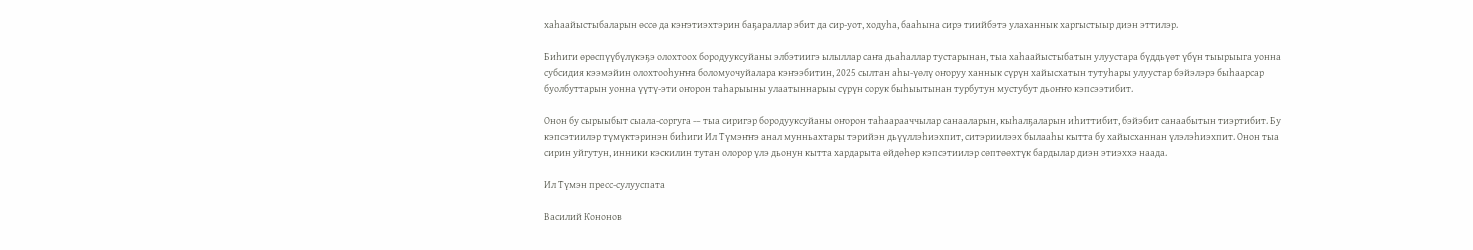хаһаайыстыбаларын өссө да кэҥэтиэхтэрин баҕараллар эбит да сир-уот, ходуһа, бааһына сирэ тиийбэтэ улаханнык харгыстыыр диэн эттилэр.

Биһиги өрөспүүбүлүкэҕэ олохтоох бородууксуйаны элбэтиигэ ылыллар саҥа дьаһаллар тустарынан, тыа хаһаайыстыбатын улуустара бүддьүөт үбүн тыырыыга уонна субсидия кээмэйин олохтооһуҥҥа боломуочуйалара кэҥээбитин, 2025 сылтан аһы-үөлү оҥоруу ханнык сүрүн хайысхатын тутуһары улуустар бэйэлэрэ быһаарсар буолбуттарын уонна үүтү-эти оҥорон таһарыыны улаатыннарыы сүрүн сорук быһыытынан турбутун мустубут дьоҥҥо кэпсээтибит.

Онон бу сырыыбыт сыала-соргуга -– тыа сиригэр бородууксуйаны оҥорон таһаарааччылар санааларын, кыһалҕаларын иһиттибит, бэйэбит санаабытын тиэртибит. Бу кэпсэтиилэр түмүктэринэн биһиги Ил Түмэҥҥэ анал мунньахтары тэрийэн дьүүллэһиэхпит, ситэриилээх былааһы кытта бу хайысханнан үлэлэһиэхпит. Онон тыа сирин уйгутун, инники кэскилин тутан олорор үлэ дьонун кытта хардарыта өйдөһөр кэпсэтиилэр сөптөөхтүк бардылар диэн этиэххэ наада.

Ил Түмэн пресс-сулууспата

Василий Кононов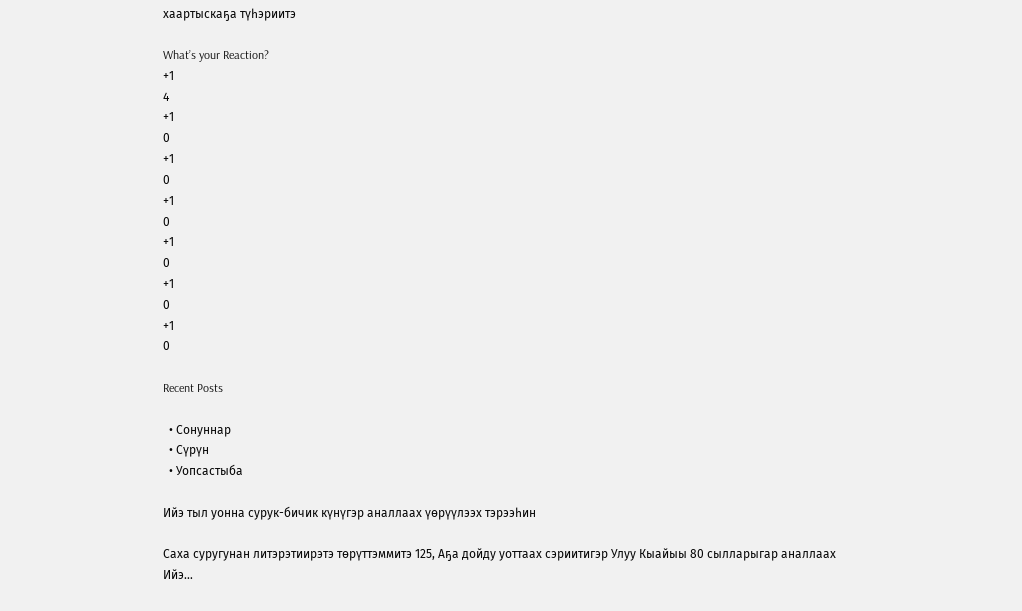хаартыскаҕа түһэриитэ

What’s your Reaction?
+1
4
+1
0
+1
0
+1
0
+1
0
+1
0
+1
0

Recent Posts

  • Сонуннар
  • Сүрүн
  • Уопсастыба

Ийэ тыл уонна сурук-бичик күнүгэр аналлаах үөрүүлээх тэрээһин

Саха суругунан литэрэтиирэтэ төрүттэммитэ 125, Аҕа дойду уоттаах сэриитигэр Улуу Кыайыы 80 сылларыгар аналлаах Ийэ…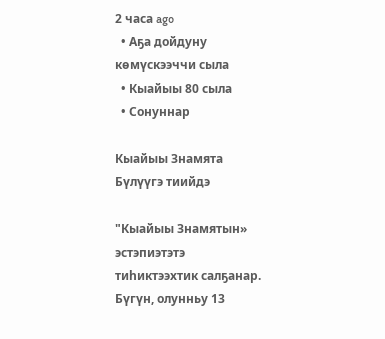2 часа ago
  • Аҕа дойдуну көмүскээччи сыла
  • Кыайыы 80 сыла
  • Сонуннар

Кыайыы Знамята Бүлүүгэ тиийдэ

"Кыайыы Знамятын» эстэпиэтэтэ тиһиктээхтик салҕанар. Бүгүн, олунньу 13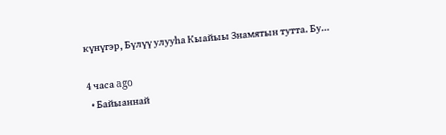күнүгэр, Бүлүү улууһа Кыайыы Знамятын тутта. Бу…

4 часа ago
  • Байыаннай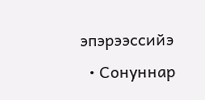эпэрээссийэ
  • Сонуннар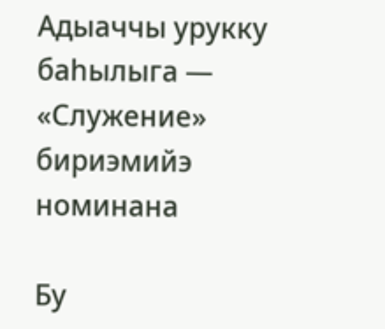Адыаччы урукку баһылыга — «Служение» бириэмийэ номинана

Бу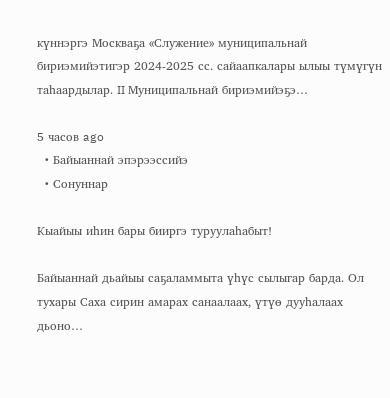күннэргэ Москваҕа «Служение» муниципальнай бириэмийэтигэр 2024-2025 сс. сайаапкалары ылыы түмүгүн таһаардылар. II Муниципальнай бириэмийэҕэ…

5 часов ago
  • Байыаннай эпэрээссийэ
  • Сонуннар

Кыайыы иһин бары бииргэ туруулаһабыт!

Байыаннай дьайыы саҕаламмыта үһүс сылыгар барда. Ол тухары Саха сирин амарах санаалаах, үтүө дууһалаах дьоно…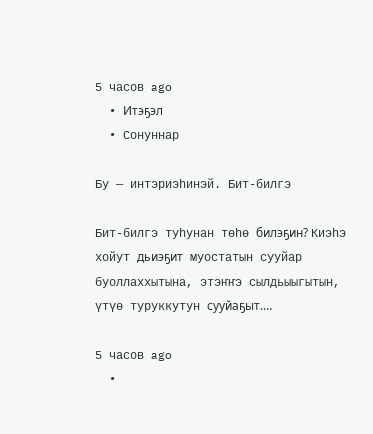5 часов ago
  • Итэҕэл
  • Сонуннар

Бу — интэриэһинэй. Бит-билгэ

Бит-билгэ туһунан төһө билэҕин? Киэһэ хойут дьиэҕит муостатын сууйар буоллаххытына, этэҥҥэ сылдьыыгытын, үтүө туруккутун сууйаҕыт.…

5 часов ago
  •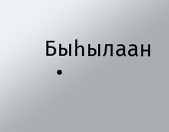Быһылаан
  •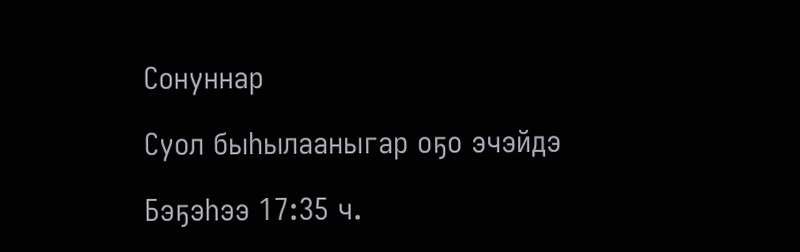Сонуннар

Суол быһылааныгар оҕо эчэйдэ

Бэҕэһээ 17:35 ч.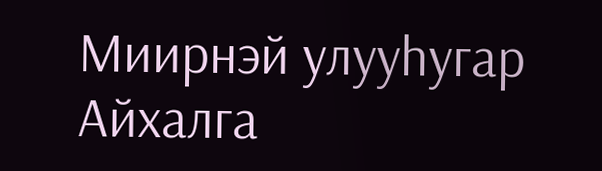Миирнэй улууһугар Айхалга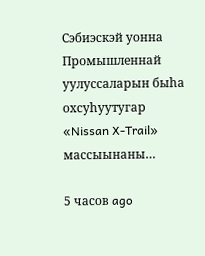Сэбиэскэй уонна Промышленнай уулуссаларын быһа охсуһуутугар «Nissan X-Trail» массыынаны…

5 часов ago